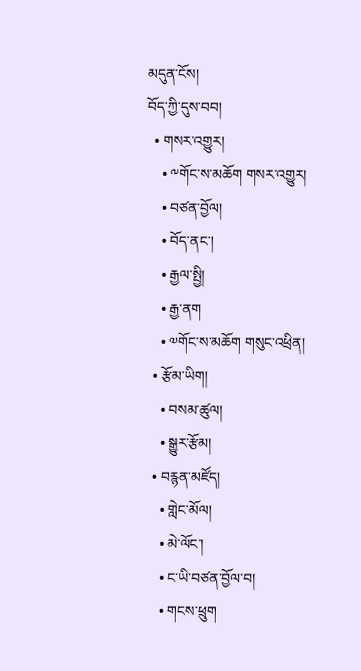མདུན་ངོས།
བོད་ཀྱི་དུས་བབ།
  • གསར་འགྱུར།
    • ༸གོང་ས་མཆོག གསར་འགྱུར།
    • བཙན་བྱོལ།
    • བོད་ནང་།
    • རྒྱལ་སྤྱི།
    • རྒྱ་ནག
    • ༧གོང་ས་མཆོག གསུང་འཕྲིན།
  • རྩོམ་ཡིག།
    • བསམ་ཚུལ།
    • སྒྱུར་རྩོམ།
  • བརྙན་མཛོད།
    • གླེང་མོལ།
    • མེ་ལོང་།
    • ང་ཡི་བཙན་བྱོལ་བ།
    • གངས་ཕྲུག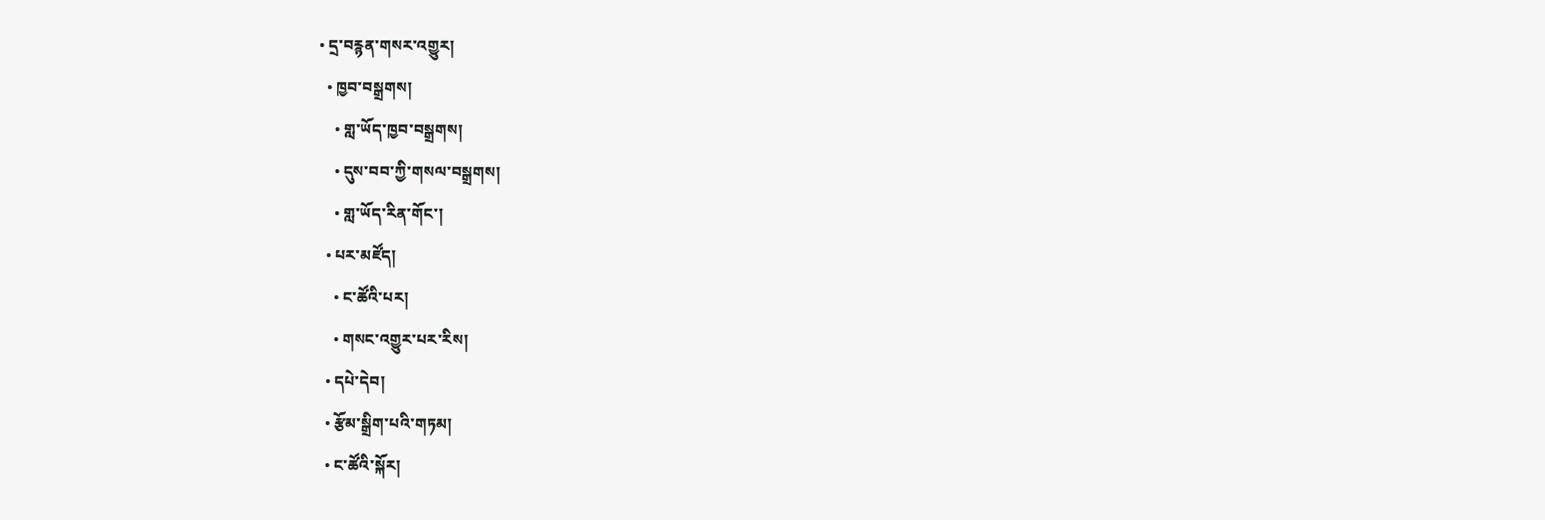• དྲ་བརྙན་གསར་འགྱུར།
  • ཁྱབ་བསྒྲགས།
    • གླ་ཡོད་ཁྱབ་བསྒྲགས།
    • དུས་བབ་ཀྱི་གསལ་བསྒྲགས།
    • གླ་ཡོད་རིན་གོང་།
  • པར་མཛོད།
    • ང་ཚོའི་པར།
    • གསང་འགྱུར་པར་རིས།
  • དཔེ་དེབ།
  • རྩོམ་སྒྲིག་པའི་གཏམ།
  • ང་ཚོའི་སྐོར།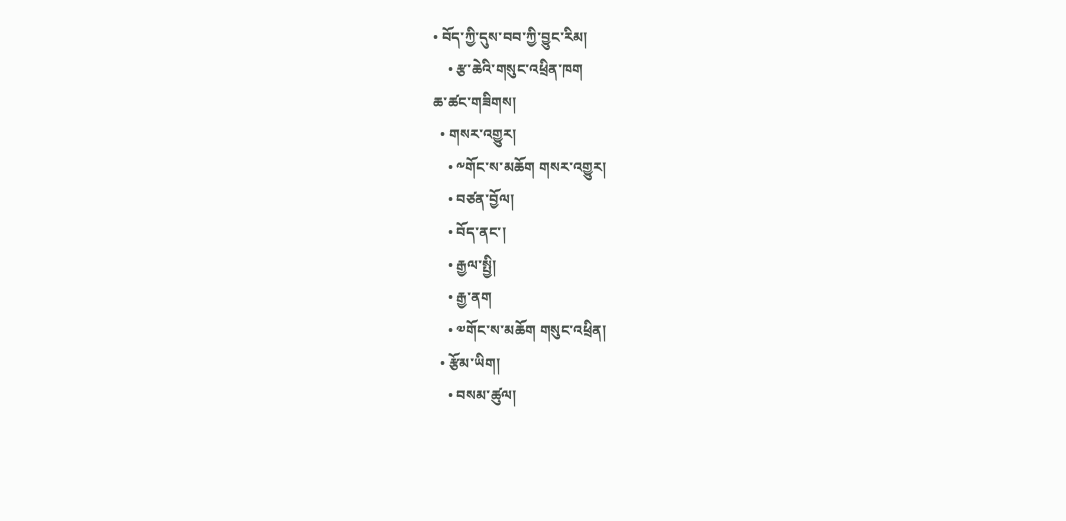• བོད་ཀྱི་དུས་བབ་ཀྱི་བྱུང་རིམ།
    • རྩ་ཆེའི་གསུང་འཕྲིན་ཁག
ཆ་ཚང་གཟིགས།
  • གསར་འགྱུར།
    • ༸གོང་ས་མཆོག གསར་འགྱུར།
    • བཙན་བྱོལ།
    • བོད་ནང་།
    • རྒྱལ་སྤྱི།
    • རྒྱ་ནག
    • ༧གོང་ས་མཆོག གསུང་འཕྲིན།
  • རྩོམ་ཡིག།
    • བསམ་ཚུལ།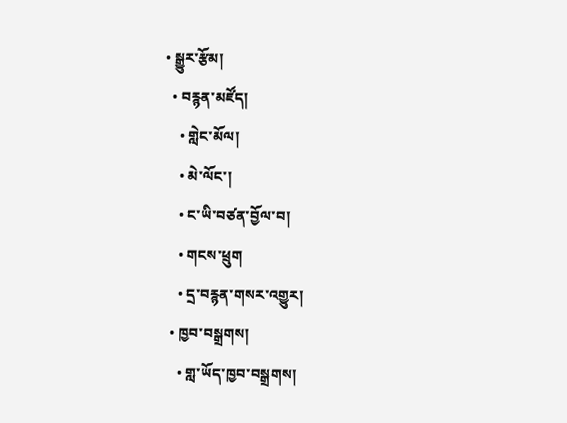• སྒྱུར་རྩོམ།
  • བརྙན་མཛོད།
    • གླེང་མོལ།
    • མེ་ལོང་།
    • ང་ཡི་བཙན་བྱོལ་བ།
    • གངས་ཕྲུག
    • དྲ་བརྙན་གསར་འགྱུར།
  • ཁྱབ་བསྒྲགས།
    • གླ་ཡོད་ཁྱབ་བསྒྲགས།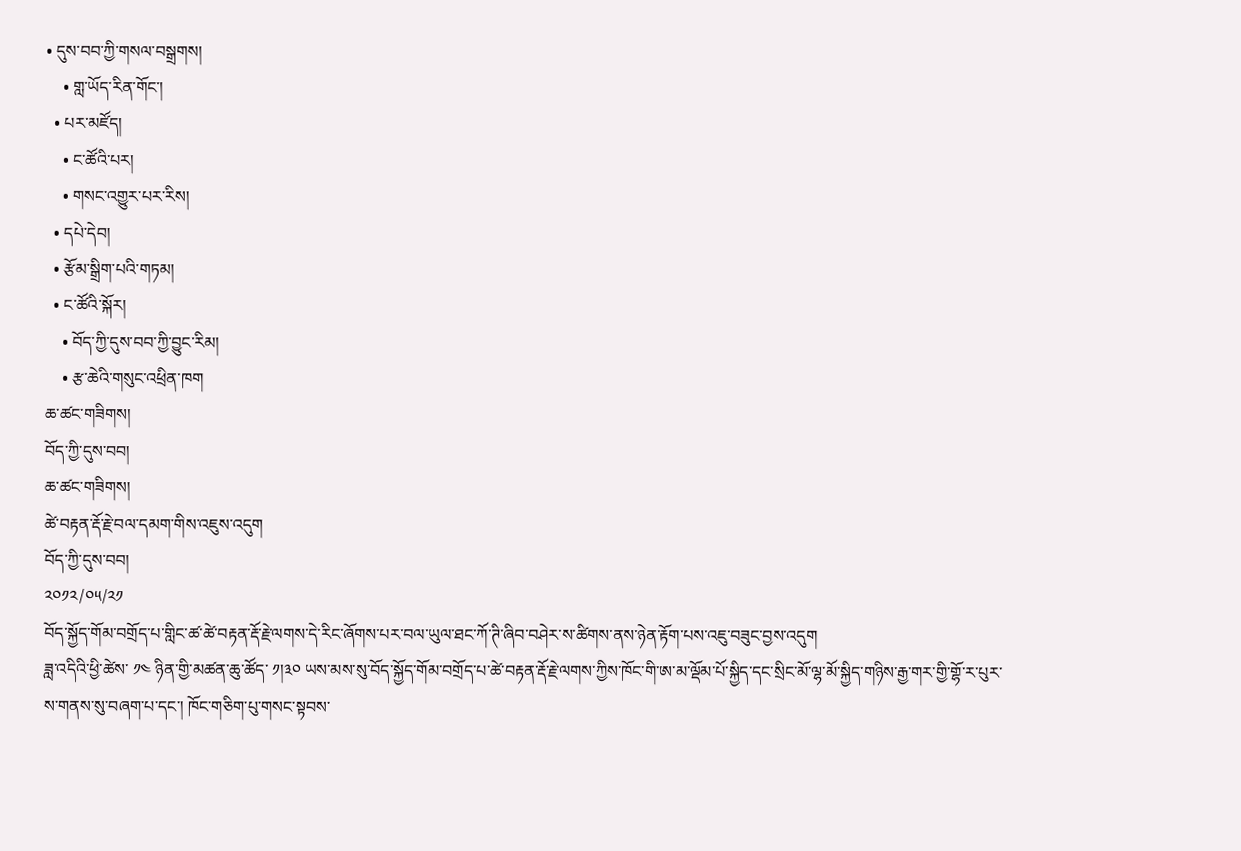• དུས་བབ་ཀྱི་གསལ་བསྒྲགས།
    • གླ་ཡོད་རིན་གོང་།
  • པར་མཛོད།
    • ང་ཚོའི་པར།
    • གསང་འགྱུར་པར་རིས།
  • དཔེ་དེབ།
  • རྩོམ་སྒྲིག་པའི་གཏམ།
  • ང་ཚོའི་སྐོར།
    • བོད་ཀྱི་དུས་བབ་ཀྱི་བྱུང་རིམ།
    • རྩ་ཆེའི་གསུང་འཕྲིན་ཁག
ཆ་ཚང་གཟིགས།
བོད་ཀྱི་དུས་བབ།
ཆ་ཚང་གཟིགས།
ཚེ་བརྟན་རྡོ་རྗེ་བལ་དམག་གིས་འཇུས་འདུག
བོད་ཀྱི་དུས་བབ།
༢༠༡༢/༠༥/༢༡
བོད་སྐྱོད་གོམ་བགྲོད་པ་གླིང་ཚ་ཚེ་བརྟན་རྡོ་རྗེ་ལགས་དེ་རིང་ཞོགས་པར་བལ་ཡུལ་ཐང་ཀོ་ཊི་ཞིབ་བཤེར་ས་ཚིགས་ནས་ཉེན་རྟོག་པས་འཇུ་བཟུང་བྱས་འདུག
ཟླ་འདིའི་ཕྱི་ཚེས་ ༡༤ ཉིན་གྱི་མཚན་ཆུ་ཚོད་ ༡།༣༠ ཡས་མས་སུ་བོད་སྐྱོད་གོམ་བགྲོད་པ་ཚེ་བརྟན་རྡོ་རྗེ་ལགས་ཀྱིས་ཁོང་གི་ཨ་མ་ལྡོམ་པོ་སྐྱིད་དང་སྲིང་མོ་ལྷ་མོ་སྐྱིད་གཉིས་རྒྱ་གར་གྱི་གྷོ་ར་པུར་ས་གནས་སུ་བཞག་པ་དང་། ཁོང་གཅིག་པུ་གསང་སྟབས་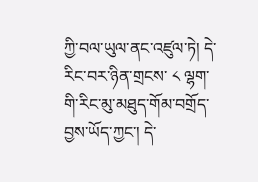ཀྱི་བལ་ཡུལ་ནང་འཛུལ་ཏེ། དེ་རིང་བར་ཉིན་གྲངས་ ༨ ལྷག་གི་རིང་མུ་མཐུད་གོམ་བགྲོད་བྱས་ཡོད་ཀྱང་། དེ་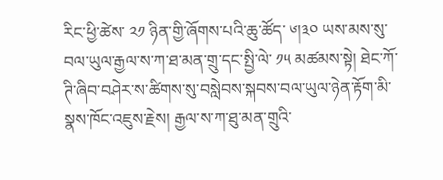རིང་ཕྱི་ཚེས་ ༢༡ ཉིན་གྱི་ཞོགས་པའི་ཆུ་ཚོད་ ༦།༣༠ ཡས་མས་སུ་བལ་ཡུལ་རྒྱལ་ས་ཀ་ཐ་མན་གྲུ་དང་སྤྱི་ལེ་ ༡༥ མཚམས་སྟེ། ཐེང་ཀོ་ཊི་ཞིབ་བཤེར་ས་ཚིགས་སུ་བསླེབས་སྐབས་བལ་ཡུལ་ཉེན་རྟོག་མི་སྣས་ཁོང་འཇུས་རྗེས། རྒྱལ་ས་ཀ་ཐུ་མན་གྲུའི་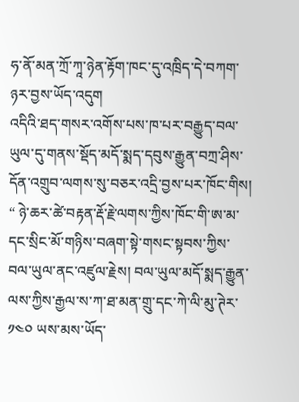ཧ་ནོ་མན་ཀྲོ་ཀཱ་ཉེན་རྟོག་ཁང་དུ་འཁྲིད་དེ་བཀག་ཉར་བྱས་ཡོད་འདུག
འདིའི་ཐད་གསར་འགོས་པས་ཁ་པར་བརྒྱུད་བལ་ཡུལ་དུ་གནས་སྡོད་མདོ་སྨད་དབུས་རྒྱུན་བཀྲ་ཤིས་དོན་འགྲུབ་ལགས་སུ་བཅར་འདྲི་བྱས་པར་ཁོང་གིས།  “ ཉེ་ཆར་ཚེ་བརྟན་རྡོ་རྗེ་ལགས་ཀྱིས་ཁོང་གི་ཨ་མ་དང་སྲིང་མོ་གཉིས་བཞག་སྟེ་གསང་སྟབས་ཀྱིས་བལ་ཡུལ་ནང་འཛུལ་རྗེས། བལ་ཡུལ་མདོ་སྨད་རྒྱུན་ལས་ཀྱིས་རྒྱལ་ས་ཀ་ཐ་མན་གྲུ་དང་ཀེ་ལི་མུ་ཊེར་ ༡༤༠ ཡས་མས་ཡོད་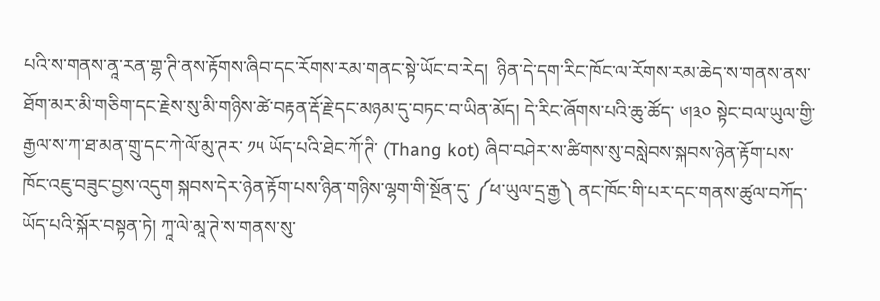པའི་ས་གནས་ནཱ་རན་གྷ་ཊི་ནས་རྟོགས་ཞིབ་དང་རོགས་རམ་གནང་སྟེ་ཡོང་བ་རེད།  ཉིན་དེ་དག་རིང་ཁོང་ལ་རོགས་རམ་ཆེད་ས་གནས་ནས་ཐོག་མར་མི་གཅིག་དང་རྗེས་སུ་མི་གཉིས་ཚེ་བརྟན་རྡོ་རྗེ་དང་མཉམ་དུ་བཏང་བ་ཡིན་མོད། དེ་རིང་ཞོགས་པའི་ཆུ་ཚོད་ ༦།༣༠ སྟེང་བལ་ཡུལ་གྱི་རྒྱལ་ས་ཀ་ཐ་མན་གྲུ་དང་ཀེ་ལོ་མུ་ཊར་ ༡༥ ཡོད་པའི་ཐེང་ཀོ་ཊི་ (Thang kot) ཞིབ་བཤེར་ས་ཚིགས་སུ་བསླེབས་སྐབས་ཉེན་རྟོག་པས་ཁོང་འཇུ་བཟུང་བྱས་འདུག སྐབས་དེར་ཉེན་རྟོག་པས་ཉིན་གཉིས་ལྷག་གི་སྔོན་དུ་ ༼ཕ་ཡུལ་དྲ་རྒྱ༽ ནང་ཁོང་གི་པར་དང་གནས་ཚུལ་བཀོད་ཡོད་པའི་སྐོར་བསྟན་ཏེ། ཀཱ་ལེ་མཱ་ཊེ་ས་གནས་སུ་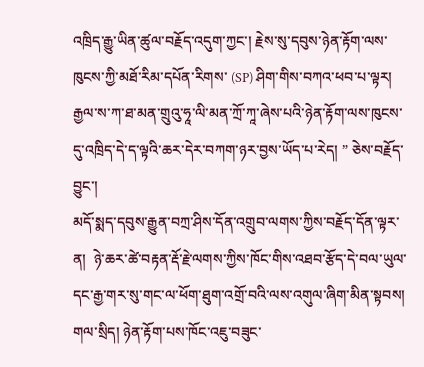འཁྲིད་རྒྱུ་ཡིན་ཚུལ་བརྗོད་འདུག་ཀྱང་། རྗེས་སུ་དབུས་ཉེན་རྟོག་ལས་ཁུངས་ཀྱི་མཐོ་རིམ་དཔོན་རིགས་ (SP) ཤིག་གིས་བཀའ་ཕབ་པ་ལྟར། རྒྱལ་ས་ཀ་ཐ་མན་གྲུའུ་ཧཱ་ལི་མན་ཀྲོ་ཀཱ་ཞེས་པའི་ཉེན་རྟོག་ལས་ཁུངས་དུ་འཁྲིད་དེ་ད་ལྟའི་ཆར་དེར་བཀག་ཉར་བྱས་ཡོད་པ་རེད། ” ཅེས་བརྗོད་བྱུང་།
མདོ་སྨད་དབུས་རྒྱུན་བཀྲ་ཤིས་དོན་འགྲུབ་ལགས་ཀྱིས་བརྗོད་དོན་ལྟར་ན།  ཉེ་ཆར་ཚེ་བརྟན་རྡོ་རྗེ་ལགས་ཀྱིས་ཁོང་གིས་འཐབ་རྩོད་དེ་བལ་ཡུལ་དང་རྒྱ་གར་སུ་གང་ལ་ཕོག་ཐུག་འགྲོ་བའི་ལས་འགུལ་ཞིག་མིན་སྟབས།  གལ་སྲིད། ཉེན་རྟོག་པས་ཁོང་འཇུ་བཟུང་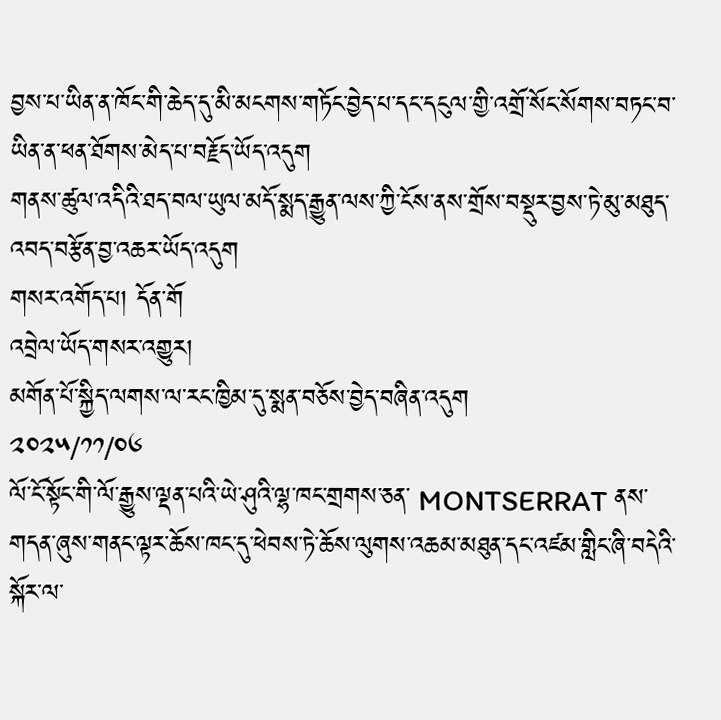བྱས་པ་ཡིན་ན་ཁོང་གི་ཆེད་དུ་མི་མངགས་གཏོང་བྱེད་པ་དང་དངུལ་གྱི་འགྲོ་སོང་སོགས་བཏང་བ་ཡིན་ན་ཕན་ཐོགས་མེད་པ་བརྗོད་ཡོད་འདུག
གནས་ཚུལ་འདིའི་ཐད་བལ་ཡུལ་མདོ་སྨད་རྒྱུན་ལས་ཀྱི་ངོས་ནས་གྲོས་བསྡུར་བྱས་ཏེ་མུ་མཐུད་འབད་བརྩོན་བྱ་འཆར་ཡོད་འདུག
གསར་འགོད་པ། དོན་གོ
འབྲེལ་ཡོད་གསར་འགྱུར།
མགོན་པོ་སྐྱིད་ལགས་ལ་རང་ཁྱིམ་དུ་སྨན་བཅོས་བྱེད་བཞིན་འདུག
༢༠༢༥/༡༡/༠༦
ལོ་ངོ་སྟོང་གི་ལོ་རྒྱུས་ལྡན་པའི་ཡེ་ཤུའི་ལྷ་ཁང་གྲགས་ཅན་ MONTSERRAT ནས་གདན་ཞུས་གནང་ལྟར་ཆོས་ཁང་དུ་ཕེབས་ཏེ་ཆོས་ལུགས་འཆམ་མཐུན་དང་འཛམ་གླིང་ཞི་བདེའི་སྐོར་ལ་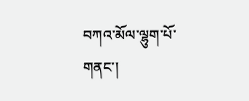བཀའ་མོལ་ལྷུག་པོ་གནང་།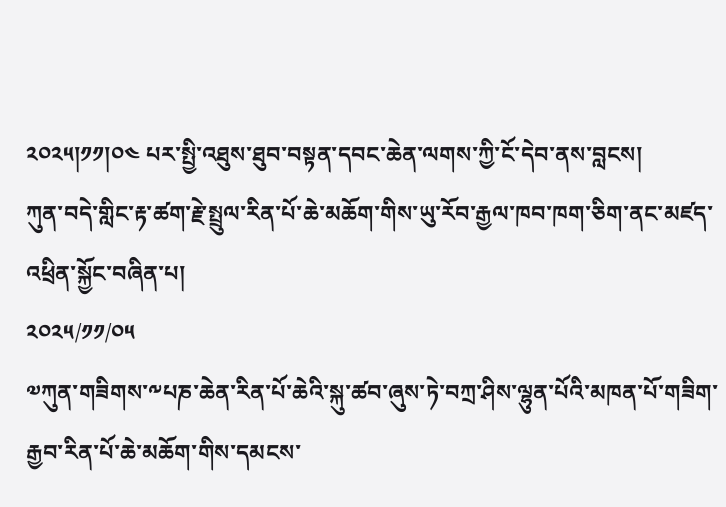༢༠༢༥།༡༡།༠༤ པར་སྤྱི་འཐུས་ཐུབ་བསྟན་དབང་ཆེན་ལགས་ཀྱི་ངོ་དེབ་ནས་བླངས།
ཀུན་བདེ་གླིང་རྟ་ཚག་རྗེ་སྤྲུལ་རིན་པོ་ཆེ་མཆོག་གིས་ཡུ་རོབ་རྒྱལ་ཁབ་ཁག་ཅིག་ནང་མཛད་འཕྲིན་སྐྱོང་བཞིན་པ།
༢༠༢༥/༡༡/༠༥
༧ཀུན་གཟིགས་༸པཎ་ཆེན་རིན་པོ་ཆེའི་སྐུ་ཚབ་ཞུས་ཏེ་བཀྲ་ཤིས་ལྷུན་པོའི་མཁན་པོ་གཟིག་རྒྱབ་རིན་པོ་ཆེ་མཆོག་གིས་དམངས་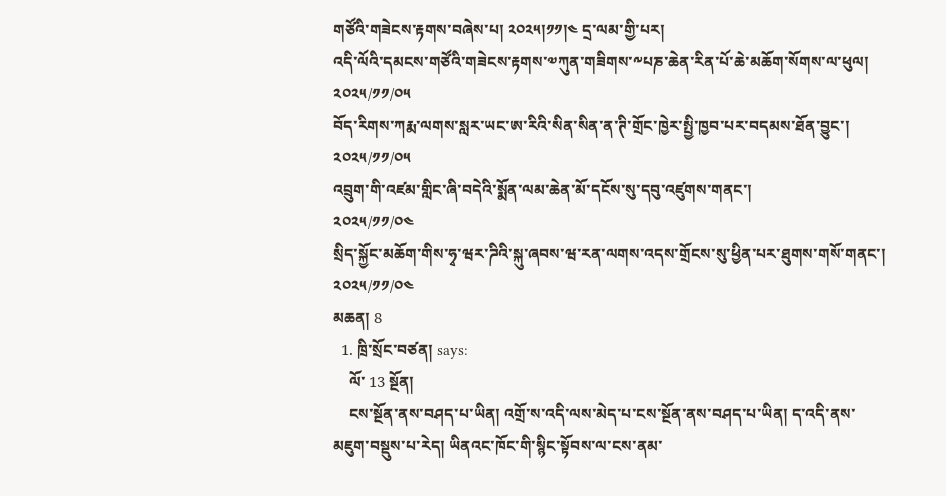གཙོའི་གཟེངས་རྟགས་བཞེས་པ། ༢༠༢༥།༡༡།༤ དྲ་ལམ་གྱི་པར།
འདི་ལོའི་དམངས་གཙོའི་གཟེངས་རྟགས་༧ཀུན་གཟིགས་༸པཎ་ཆེན་རིན་པོ་ཆེ་མཆོག་སོགས་ལ་ཕུལ།
༢༠༢༥/༡༡/༠༥
བོད་རིགས་ཀརྨ་ལགས་སླར་ཡང་ཨ་རིའི་སིན་སིན་ན་ཊི་གྲོང་ཁྱེར་སྤྱི་ཁྱབ་པར་བདམས་ཐོན་བྱུང་།
༢༠༢༥/༡༡/༠༥
འབྲུག་གི་འཛམ་གླིང་ཞི་བདེའི་སྨོན་ལམ་ཆེན་མོ་དངོས་སུ་དབུ་འཛུགས་གནང་།
༢༠༢༥/༡༡/༠༤
སྲིད་སྐྱོང་མཆོག་གིས་ཧྭ་ཝར་ཌིའི་སྐུ་ཞབས་ཝ་རན་ལགས་འདས་གྲོངས་སུ་ཕྱིན་པར་ཐུགས་གསོ་གནང་།
༢༠༢༥/༡༡/༠༤
མཆན། 8
  1. ཁྲི་སྲོང་བཙན། says:
    ལོ་ 13 སྔོན།
    ངས་སྔོན་ནས་བཤད་པ་ཡིན། འགྲོ་ས་འདི་ལས་མེད་པ་ངས་སྔོན་ནས་བཤད་པ་ཡིན། ད་འདི་ནས་མཇུག་བསྡུས་པ་རེད། ཡིནའང་ཁོང་གི་སྙིང་སྟོབས་ལ་ངས་ནམ་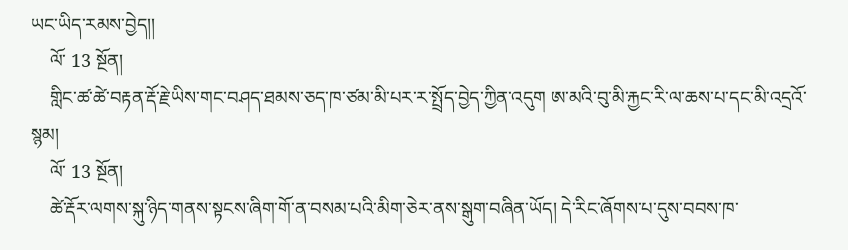ཡང་ཡིད་རམས་བྱེད།།
    ལོ་ 13 སྔོན།
    གླིང་ཚ་ཚེ་བརྟན་རྡོ་རྗེ་ཡིས་གང་བཤད་ཐམས་ཅད་ཁ་ཙམ་མི་པར་ར་སྤྲོད་བྱེད་ཀྱིན་འདུག ཨ་མའི་བུ་མི་རྐྱང་རི་ལ་ཆས་པ་དང་མི་འདྲའོ་སྙམ།
    ལོ་ 13 སྔོན།
    ཚེ་རྡོར་ལགས་སྐུ་ཉིད་གནས་སྟངས་ཞིག་གོ་ན་བསམ་པའི་མིག་ཅེར་ནས་སྒུག་བཞིན་ཡོད། དེ་རིང་ཞོགས་པ་དུས་བབས་ཁ་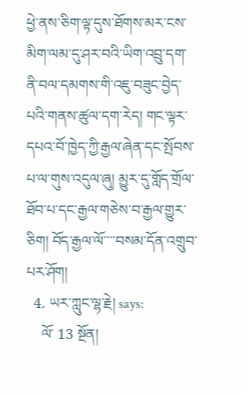ཕྱེ་ནས་ཅིག་ལྟ་དུས་ཐོགས་མར་ངས་མིག་ལམ་དུ་ཤར་བའི་ཡིག་འབྲུ་དག་ནི་བལ་དམགས་གི་འཇུ་བཟུང་བྱེད་པའི་གནས་ཚུལ་དག་རེད། གང་ལྟར་དཔའ་བོ་ཁྱེད་ཀྱི་རྒྱལ་ཞེན་དང་སྤོབས་པ་ལ་གུས་འདུལ་ཞུ། མྱུར་དུ་གློད་གྲོལ་ཐོབ་པ་དང་རྒྱལ་གཅེས་བ་རྒྱལ་གྱུར་ཅིག། བོད་རྒྱལ་ལོ་་་་བསམ་དོན་འགྲུབ་པར་ཤོག།
  4. ཡར་ཀླུང་ལྷ་རྗེ། says:
    ལོ་ 13 སྔོན།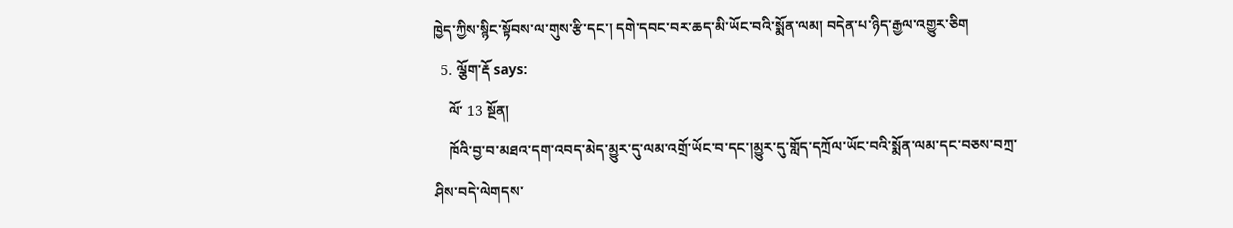ཁྱེད་ཀྱིས་སྙིང་སྟོབས་ལ་གུས་རྩི་དང་། དགེ་དབང་བར་ཆད་མི་ཡོང་བའི་སྨོན་ལམ། བདེན་པ་ཉིད་རྒྱལ་འགྱུར་ཅིག
  5. ལྕོག་རྡོ says:
    ལོ་ 13 སྔོན།
    ཁོའི་བྱ་བ་མཐའ་དག་འབད་མེད་མྱུར་དུ་ལམ་འགྲོ་ཡོང་བ་དང་།མྱུར་དུ་གློད་དཀྲོལ་ཡོང་བའི་སྨོན་ལམ་དང་བཅས་བཀྲ་ཤིས་བདེ་ལེགདས་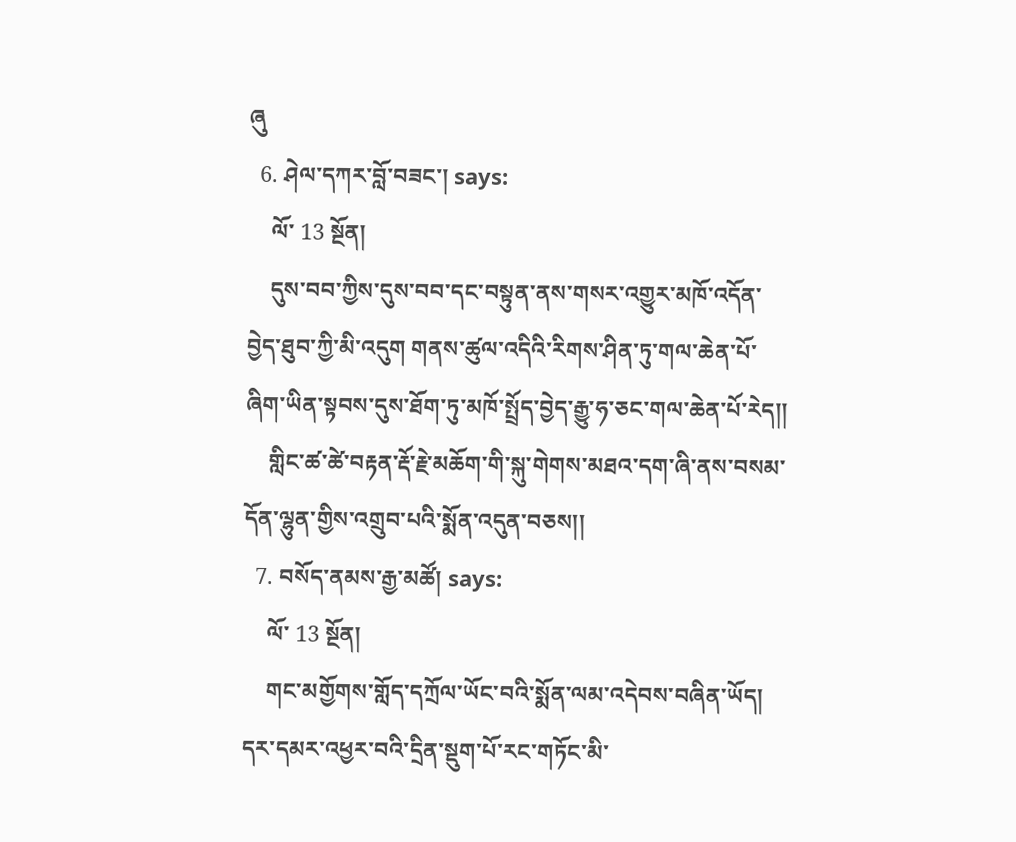ཞུ
  6. ཤེལ་དཀར་བློ་བཟང་། says:
    ལོ་ 13 སྔོན།
    དུས་བབ་ཀྱིས་དུས་བབ་དང་བསྟུན་ནས་གསར་འགྱུར་མཁོ་འདོན་བྱེད་ཐུབ་ཀྱི་མི་འདུག གནས་ཚུལ་འདིའི་རིགས་ཤིན་ཏུ་གལ་ཆེན་པོ་ཞིག་ཡིན་སྟབས་དུས་ཐོག་ཏུ་མཁོ་སྤྲོད་བྱེད་རྒྱུ་ཧ་ཅང་གལ་ཆེན་པོ་རེད།།
    གླིང་ཚ་ཚེ་བརྟན་རྡོ་རྗེ་མཆོག་གི་སྐུ་གེགས་མཐའ་དག་ཞི་ནས་བསམ་དོན་ལྷུན་གྱིས་འགྲུབ་པའི་སྨོན་འདུན་བཅས།།
  7. བསོད་ནམས་རྒྱ་མཚོ། says:
    ལོ་ 13 སྔོན།
    གང་མགྱོགས་གློད་དཀྲོལ་ཡོང་བའི་སྨོན་ལམ་འདེབས་བཞིན་ཡོད། དར་དམར་འཕྱར་བའི་དྲིན་སྡུག་པོ་རང་གཏོང་མི་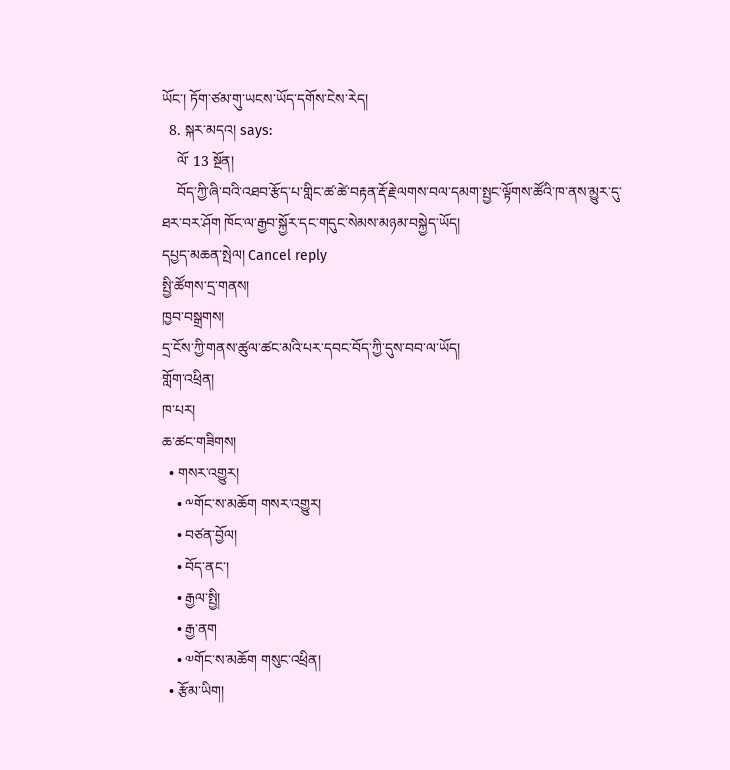ཡོང་། ཏོག་ཙམ་གུ་ཡངས་ཡོད་དགོས་ངེས་རེད།
  8. སྐར་མདའ། says:
    ལོ་ 13 སྔོན།
    བོད་ཀྱི་ཞི་བའི་འཐབ་རྩོད་པ་གླིང་ཚ་ཚེ་བརྟན་རྡོ་རྗེ་ལགས་བལ་དམག་སྤྱང་ལྟོགས་ཚོའི་ཁ་ནས་མྱུར་དུ་ཐར་བར་ཤོག ཁོང་ལ་རྒྱབ་སྐྱོར་དང་གདུང་སེམས་མཉམ་བསྐྱེད་ཡོད།
དཔྱད་མཆན་སྤེལ། Cancel reply
སྤྱི་ཚོགས་དྲ་གནས།
ཁྱབ་བསྒྲགས།
དྲ་ངོས་ཀྱི་གནས་ཚུལ་ཚང་མའི་པར་དབང་བོད་ཀྱི་དུས་བབ་ལ་ཡོད།
གློག་འཕྲིན།
ཁ་པར།
ཆ་ཚང་གཟིགས།
  • གསར་འགྱུར།
    • ༸གོང་ས་མཆོག གསར་འགྱུར།
    • བཙན་བྱོལ།
    • བོད་ནང་།
    • རྒྱལ་སྤྱི།
    • རྒྱ་ནག
    • ༧གོང་ས་མཆོག གསུང་འཕྲིན།
  • རྩོམ་ཡིག།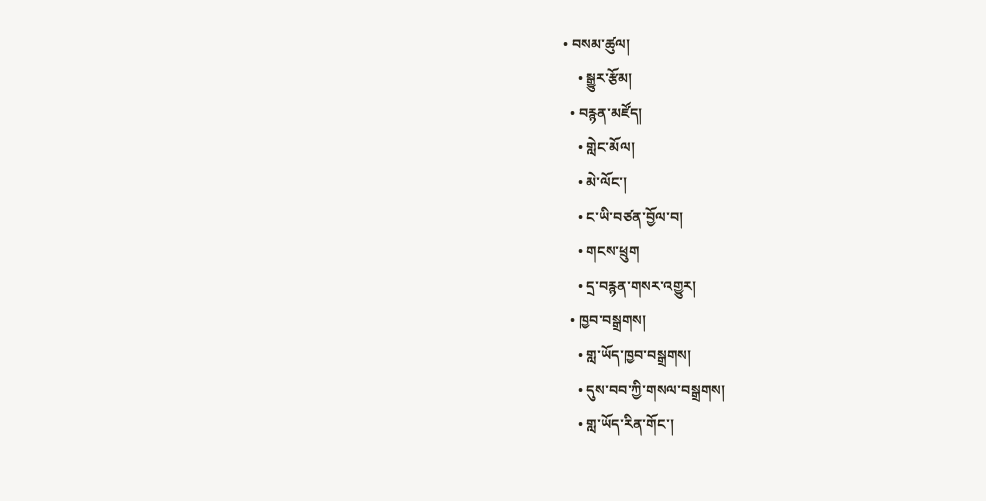• བསམ་ཚུལ།
    • སྒྱུར་རྩོམ།
  • བརྙན་མཛོད།
    • གླེང་མོལ།
    • མེ་ལོང་།
    • ང་ཡི་བཙན་བྱོལ་བ།
    • གངས་ཕྲུག
    • དྲ་བརྙན་གསར་འགྱུར།
  • ཁྱབ་བསྒྲགས།
    • གླ་ཡོད་ཁྱབ་བསྒྲགས།
    • དུས་བབ་ཀྱི་གསལ་བསྒྲགས།
    • གླ་ཡོད་རིན་གོང་།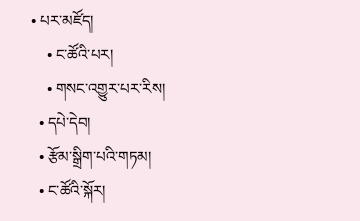• པར་མཛོད།
    • ང་ཚོའི་པར།
    • གསང་འགྱུར་པར་རིས།
  • དཔེ་དེབ།
  • རྩོམ་སྒྲིག་པའི་གཏམ།
  • ང་ཚོའི་སྐོར།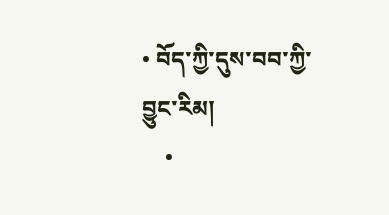• བོད་ཀྱི་དུས་བབ་ཀྱི་བྱུང་རིམ།
    •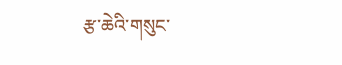རྩ་ཆེའི་གསུང་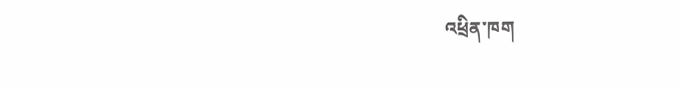འཕྲིན་ཁག